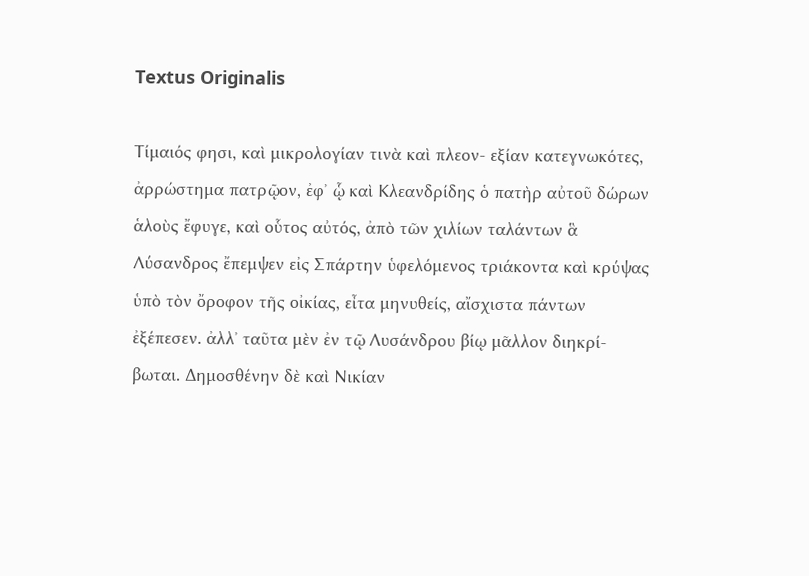Textus Originalis

Τίμαιός φησι, καὶ μικρολογίαν τινὰ καὶ πλεον- εξίαν κατεγνωκότες, ἀρρώστημα πατρῷον, ἐφ᾽ ᾧ καὶ Κλεανδρίδης ὁ πατὴρ αὐτοῦ δώρων ἁλοὺς ἔφυγε, καὶ οὗτος αὐτός, ἀπὸ τῶν χιλίων ταλάντων ἃ Λύσανδρος ἔπεμψεν εἰς Σπάρτην ὑφελόμενος τριάκοντα καὶ κρύψας ὑπὸ τὸν ὄροφον τῆς οἰκίας, εἶτα μηνυθείς, αἴσχιστα πάντων ἐξέπεσεν. ἀλλ᾽ ταῦτα μὲν ἐν τῷ Λυσάνδρου βίῳ μᾶλλον διηκρί- βωται. Δημοσθένην δὲ καὶ Νικίαν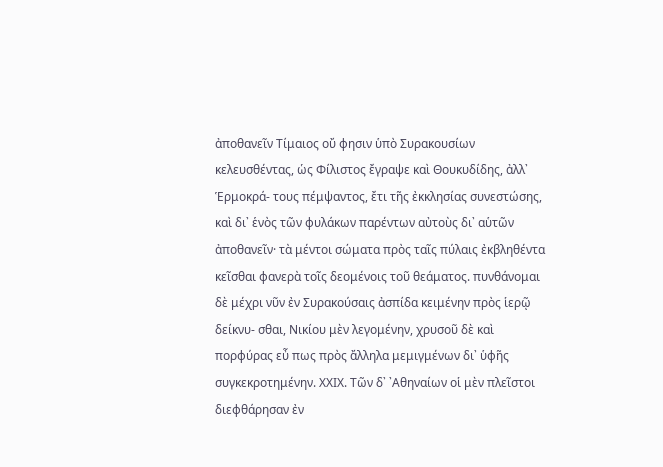ἀποθανεῖν Τίμαιος οὔ φησιν ὑπὸ Συρακουσίων κελευσθέντας, ὡς Φίλιστος ἔγραψε καὶ Θουκυδίδης, ἀλλ᾽ Ἑρμοκρά- τους πέμψαντος, ἔτι τῆς ἐκκλησίας συνεστώσης, καὶ δι᾽ ἑνὸς τῶν φυλάκων παρέντων αὐτοὺς δι᾽ αὑτῶν ἀποθανεῖν· τὰ μέντοι σώματα πρὸς ταῖς πύλαις ἐκβληθέντα κεῖσθαι φανερὰ τοῖς δεομένοις τοῦ θεάματος. πυνθάνομαι δὲ μέχρι νῦν ἐν Συρακούσαις ἀσπίδα κειμένην πρὸς ἱερῷ δείκνυ- σθαι, Νικίου μὲν λεγομένην, χρυσοῦ δὲ καὶ πορφύρας εὖ πως πρὸς ἄλληλα μεμιγμένων δι᾽ ὑφῆς συγκεκροτημένην. XXIX. Τῶν δ᾽ ᾿Αθηναίων οἱ μὲν πλεῖστοι διεφθάρησαν ἐν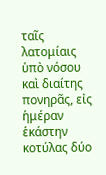ταῖς λατομίαις ὑπὸ νόσου καὶ διαίτης πονηρᾶς, εἰς ἡμέραν ἑκάστην κοτύλας δύο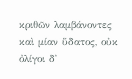κριθῶν λαμβάνοντες καὶ μίαν ὕδατος, οὐκ ὀλίγοι δ᾽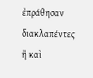ἐπράθησαν διακλαπέντες ἢ καὶ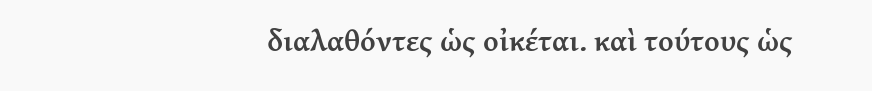διαλαθόντες ὡς οἰκέται. καὶ τούτους ὡς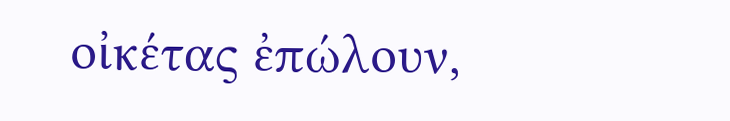οἰκέτας ἐπώλουν,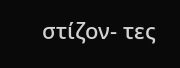στίζον- τες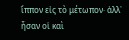ἵππον εἰς τὸ μέτωπον· ἀλλ᾽ ἦσαν οἱ καὶ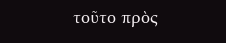τοῦτο πρὸς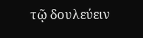τῷ δουλεύειν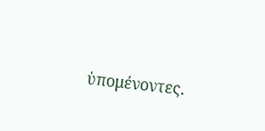ὑπομένοντες.